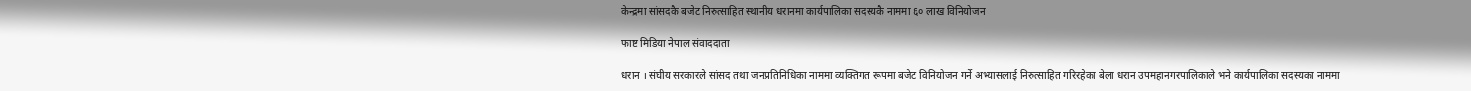केन्द्रमा सांसदकै बजेट निरुत्साहित स्थानीय धरानमा कार्यपालिका सदस्यकै नाममा ६० लाख विनियोजन

फाष्ट मिडिया नेपाल संवाददाता

धरान । संघीय सरकारले सांसद तथा जनप्रतिनिधिका नाममा व्यक्तिगत रूपमा बजेट विनियोजन गर्ने अभ्यासलाई निरुत्साहित गरिरहेका बेला धरान उपमहानगरपालिकाले भने कार्यपालिका सदस्यका नाममा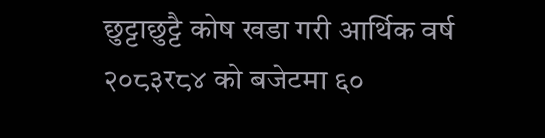छुट्टाछुट्टै कोष खडा गरी आर्थिक वर्ष २०८३र८४ को बजेटमा ६०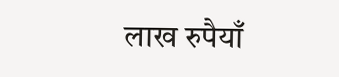लाख रुपैयाँ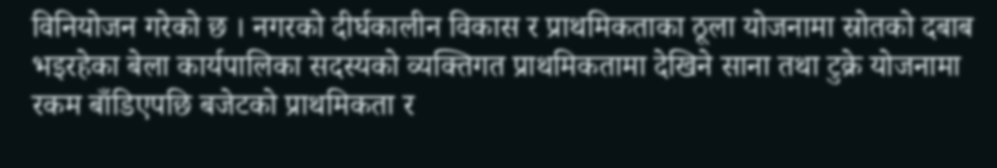विनियोजन गरेको छ । नगरको दीर्घकालीन विकास र प्राथमिकताका ठूला योजनामा स्रोतको दबाब भइरहेका बेला कार्यपालिका सदस्यको व्यक्तिगत प्राथमिकतामा देखिने साना तथा टुक्रे योजनामा रकम बाँडिएपछि बजेटको प्राथमिकता र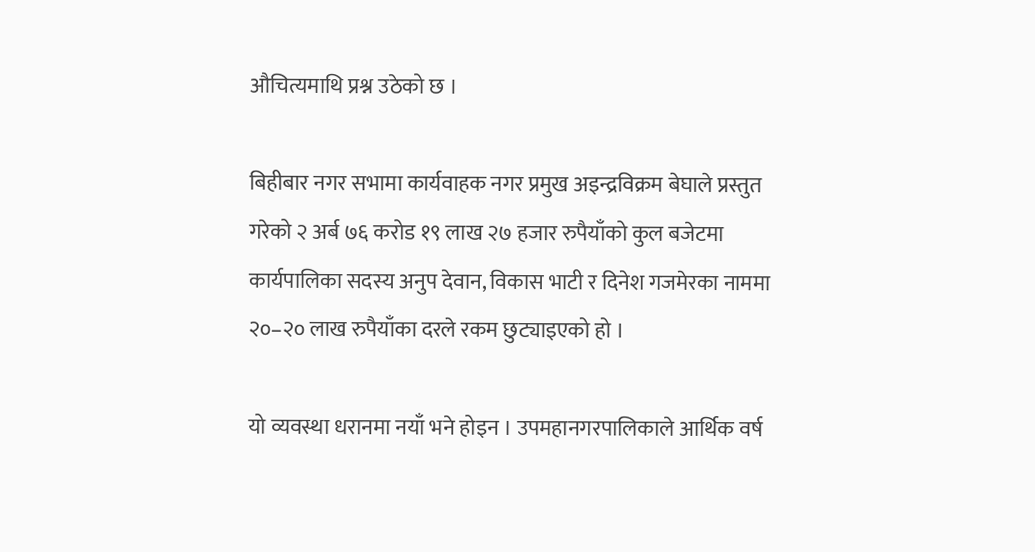औचित्यमाथि प्रश्न उठेको छ ।

बिहीबार नगर सभामा कार्यवाहक नगर प्रमुख अइन्द्रविक्रम बेघाले प्रस्तुत गरेको २ अर्ब ७६ करोड १९ लाख २७ हजार रुपैयाँको कुल बजेटमा कार्यपालिका सदस्य अनुप देवान, विकास भाटी र दिनेश गजमेरका नाममा २०–२० लाख रुपैयाँका दरले रकम छुट्याइएको हो ।

यो व्यवस्था धरानमा नयाँ भने होइन । उपमहानगरपालिकाले आर्थिक वर्ष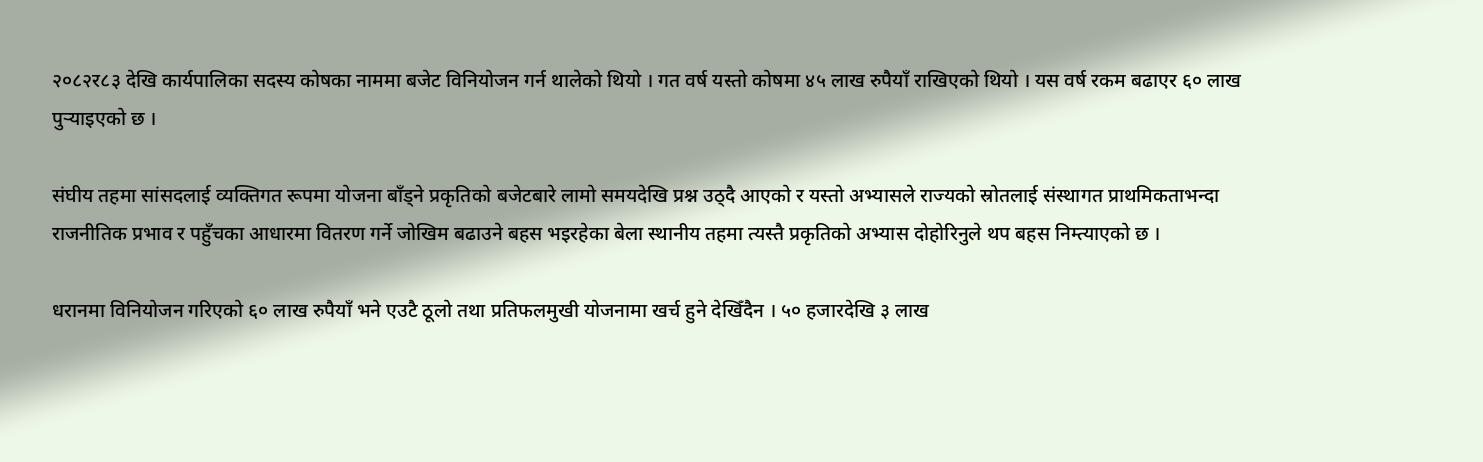२०८२र८३ देखि कार्यपालिका सदस्य कोषका नाममा बजेट विनियोजन गर्न थालेको थियो । गत वर्ष यस्तो कोषमा ४५ लाख रुपैयाँ राखिएको थियो । यस वर्ष रकम बढाएर ६० लाख पुर्‍याइएको छ ।

संघीय तहमा सांसदलाई व्यक्तिगत रूपमा योजना बाँड्ने प्रकृतिको बजेटबारे लामो समयदेखि प्रश्न उठ्दै आएको र यस्तो अभ्यासले राज्यको स्रोतलाई संस्थागत प्राथमिकताभन्दा राजनीतिक प्रभाव र पहुँचका आधारमा वितरण गर्ने जोखिम बढाउने बहस भइरहेका बेला स्थानीय तहमा त्यस्तै प्रकृतिको अभ्यास दोहोरिनुले थप बहस निम्त्याएको छ ।

धरानमा विनियोजन गरिएको ६० लाख रुपैयाँ भने एउटै ठूलो तथा प्रतिफलमुखी योजनामा खर्च हुने देखिँदैन । ५० हजारदेखि ३ लाख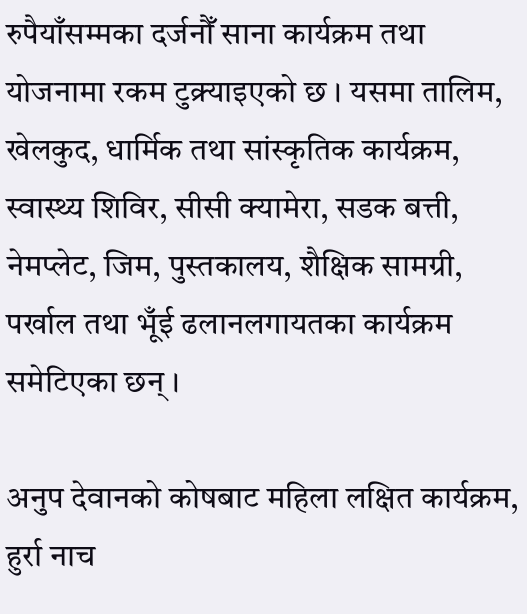रुपैयाँसम्मका दर्जनौँ साना कार्यक्रम तथा योजनामा रकम टुक्र्याइएको छ । यसमा तालिम, खेलकुद, धार्मिक तथा सांस्कृतिक कार्यक्रम, स्वास्थ्य शिविर, सीसी क्यामेरा, सडक बत्ती, नेमप्लेट, जिम, पुस्तकालय, शैक्षिक सामग्री, पर्खाल तथा भूँई ढलानलगायतका कार्यक्रम समेटिएका छन् ।

अनुप देवानको कोषबाट महिला लक्षित कार्यक्रम, हुर्रा नाच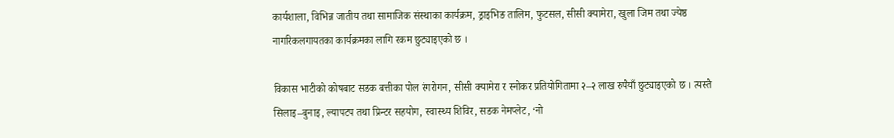कार्यशाला, विभिन्न जातीय तथा सामाजिक संस्थाका कार्यक्रम, ड्राइभिङ तालिम, फुटसल, सीसी क्यामेरा, खुला जिम तथा ज्येष्ठ नागरिकलगायतका कार्यक्रमका लागि रकम छुट्याइएको छ ।

विकास भाटीको कोषबाट सडक बत्तीका पोल रंगरोगन, सीसी क्यामेरा र स्नोकर प्रतियोगितामा २–२ लाख रुपैयाँ छुट्याइएको छ । त्यस्तै सिलाइ–बुनाइ, ल्यापटप तथा प्रिन्टर सहयोग, स्वास्थ्य शिविर, सडक नेमप्लेट, ‘नो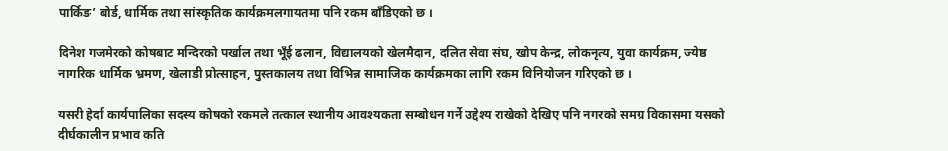पार्किङ’ बोर्ड, धार्मिक तथा सांस्कृतिक कार्यक्रमलगायतमा पनि रकम बाँडिएको छ ।

दिनेश गजमेरको कोषबाट मन्दिरको पर्खाल तथा भूँई ढलान, विद्यालयको खेलमैदान, दलित सेवा संघ, खोप केन्द्र, लोकनृत्य, युवा कार्यक्रम, ज्येष्ठ नागरिक धार्मिक भ्रमण, खेलाडी प्रोत्साहन, पुस्तकालय तथा विभिन्न सामाजिक कार्यक्रमका लागि रकम विनियोजन गरिएको छ ।

यसरी हेर्दा कार्यपालिका सदस्य कोषको रकमले तत्काल स्थानीय आवश्यकता सम्बोधन गर्ने उद्देश्य राखेको देखिए पनि नगरको समग्र विकासमा यसको दीर्घकालीन प्रभाव कति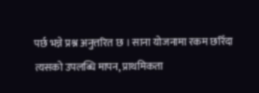पर्छ भन्ने प्रश्न अनुत्तरित छ । साना योजनामा रकम छरिँदा त्यसको उपलब्धि मापन, प्राथमिकता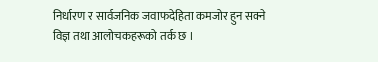निर्धारण र सार्वजनिक जवाफदेहिता कमजोर हुन सक्ने विज्ञ तथा आलोचकहरूको तर्क छ ।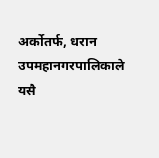अर्कोतर्फ, धरान उपमहानगरपालिकाले यसै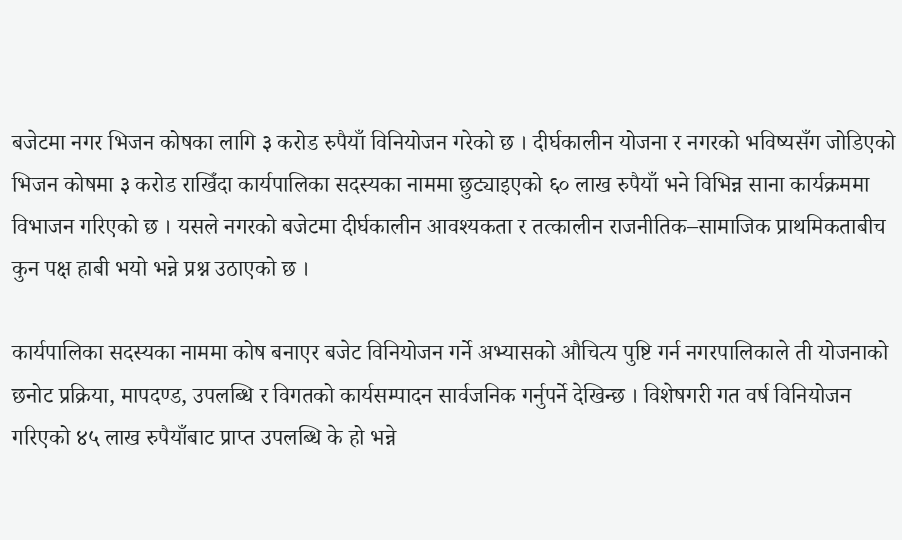बजेटमा नगर भिजन कोषका लागि ३ करोड रुपैयाँ विनियोजन गरेको छ । दीर्घकालीन योजना र नगरको भविष्यसँग जोडिएको भिजन कोषमा ३ करोड राखिँदा कार्यपालिका सदस्यका नाममा छुट्याइएको ६० लाख रुपैयाँ भने विभिन्न साना कार्यक्रममा विभाजन गरिएको छ । यसले नगरको बजेटमा दीर्घकालीन आवश्यकता र तत्कालीन राजनीतिक–सामाजिक प्राथमिकताबीच कुन पक्ष हाबी भयो भन्ने प्रश्न उठाएको छ ।

कार्यपालिका सदस्यका नाममा कोष बनाएर बजेट विनियोजन गर्ने अभ्यासको औचित्य पुष्टि गर्न नगरपालिकाले ती योजनाको छनोट प्रक्रिया, मापदण्ड, उपलब्धि र विगतको कार्यसम्पादन सार्वजनिक गर्नुपर्ने देखिन्छ । विशेषगरी गत वर्ष विनियोजन गरिएको ४५ लाख रुपैयाँबाट प्राप्त उपलब्धि के हो भन्ने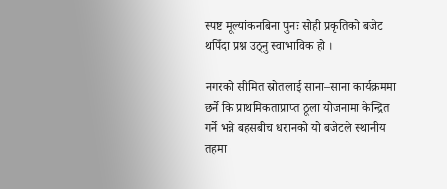स्पष्ट मूल्यांकनबिना पुनः सोही प्रकृतिको बजेट थपिँदा प्रश्न उठ्नु स्वाभाविक हो ।

नगरको सीमित स्रोतलाई साना–साना कार्यक्रममा छर्ने कि प्राथमिकताप्राप्त ठूला योजनामा केन्द्रित गर्ने भन्ने बहसबीच धरानको यो बजेटले स्थानीय तहमा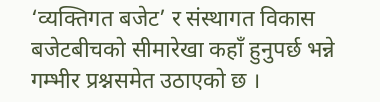‘व्यक्तिगत बजेट’ र संस्थागत विकास बजेटबीचको सीमारेखा कहाँ हुनुपर्छ भन्ने गम्भीर प्रश्नसमेत उठाएको छ ।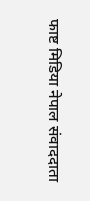फाष्ट मिडिया नेपाल संवाददाता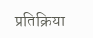प्रतिक्रिया